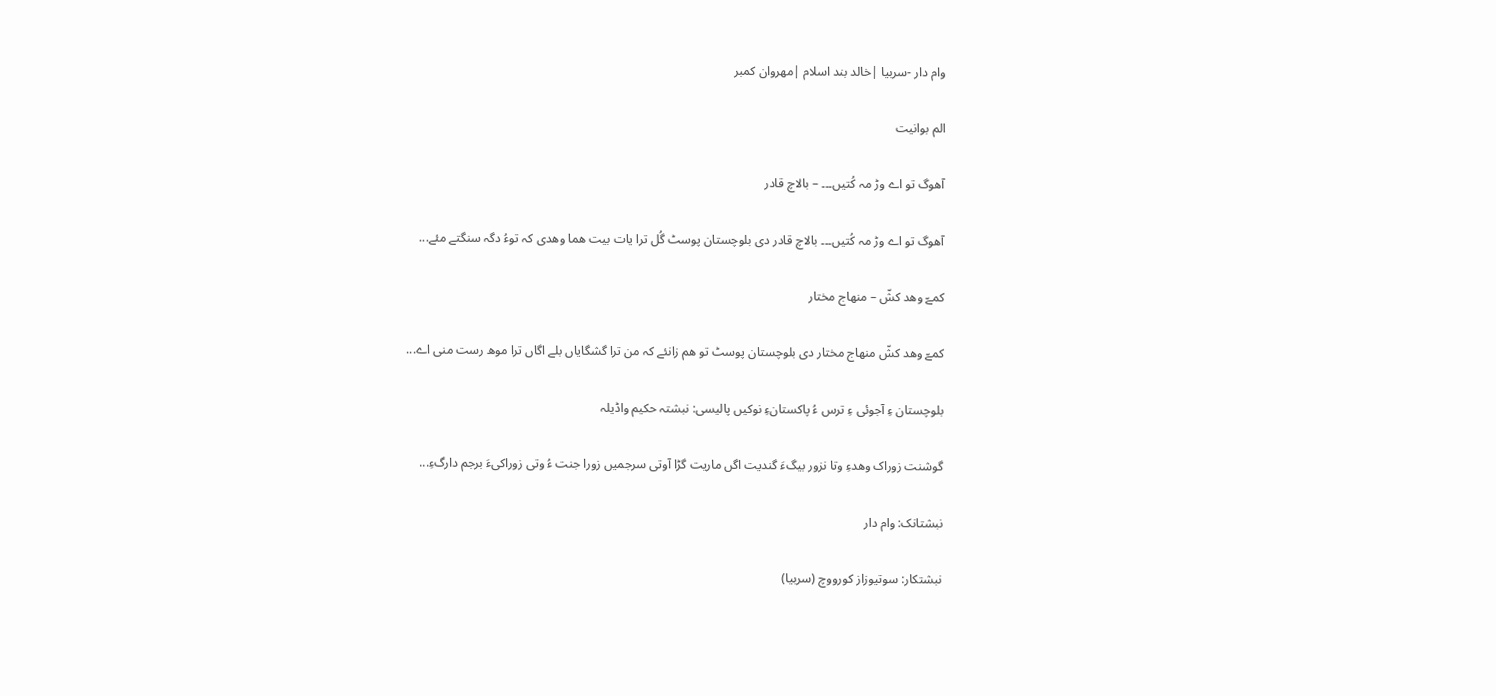وام دار -سربیا |خالد بند اسلام |مھروان کمبر

الم بوانیت

آھوگ تو اے وڑ مہ کُتیں۔۔۔ – بالاچ قادر

آھوگ تو اے وڑ مہ کُتیں۔۔۔ بالاچ قادر دی بلوچستان پوسٹ گُل ترا یات بیت ھما وھدی کہ توءُ دگہ سنگتے مئے...

کمےّ وھد کشّ – منھاج مختار

کمےّ وھد کشّ منھاج مختار دی بلوچستان پوسٹ تو ھم زانئے کہ من ترا گشگایاں بلے اگاں ترا موھ رست منی اے...

بلوچستان ءِ آجوئی ءِ ترس ءُ پاکستانءِ نوکیں پالیسی: نبشتہ حکیم واڈیلہ

گوشنت زوراک وھدءِ وتا نزور بیگءَ گندیت اگں ماریت گڑا آوتی سرجمیں زورا جنت ءُ وتی زوراکیءَ برجم دارگءِ...

نبشتانک: وام دار

نبشتکار: سوتیوزاز کورووچ (سربیا)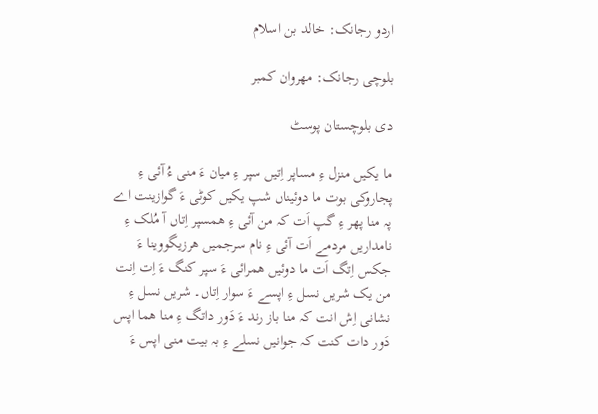اردو رجانک: خالد بن اسلام

بلوچی رجانک: مھروان کمبر

دی بلوچستان پوسٹ

ما یکیں منزل ءِ مساپر اِتیں سپر ءِ میان ءَ منی ءُ آئی ءِ پجاروکی بوت ما دوئیناں شپ یکیں کوٹی ءَ گوازینت اے پہ منا پھر ءِ گپ اَت کہ من آئی ءِ ھمسپر اِتاں آ مُلک ءِ نامداریں مردمے اَت آئی ءِ نام سرجمیں ھرزیگووینا ءَ جکس اِتگ اَت ما دوئیں ھمرائی ءَ سپر کنگ ءَ اِت اِنت من یک شریں نسل ءِ اپسے ءَ سوار اِتاں۔ شریں نسل ءِ نشانی اِش انت کہ منا باز رند ءَ دَور داتگ ءِ منا ھما اپس دَور دات کنت کہ جوانیں نسلے ءِ بہ بیت منی اپس ءَ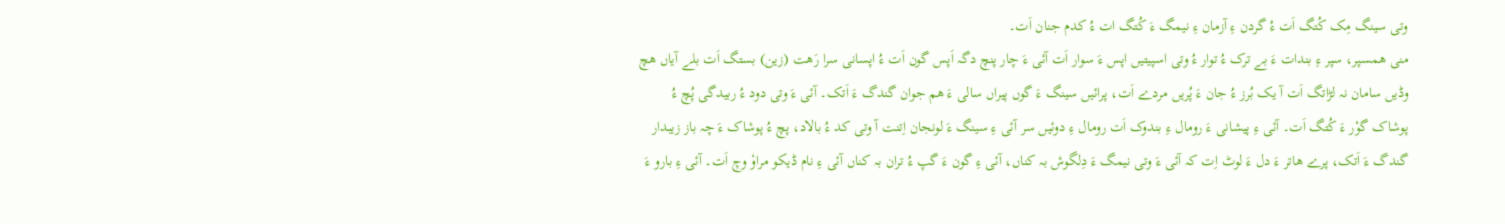وتی سینگ مِک کُتگ اَت ءُ گردن ءِ آزمان ءِ نیمگ ءَ کُتگ ات ءُ کدم جنان اَت۔
منی ھمسپر، سپر ءِ بندات ءَ بے ترک ءُ توار ءُ وتی اسپیتیں اپس ءَ سوار اَت آئی ءَ چار پنچ دگہ اَپس گون اَت ءُ اپسانی سرا رَھت (زین) بستگ اَت بلے آیاں ھچ وڈیں سامان نہ لڑاتگ اَت آ یک بُرز ءُ جان ءَ پُریں مردے اَت، پرائیں سینگ ءَ گوں پیراں سالی ءَ ھم جوان گندگ ءَ اَتک۔ آئی ءَ وتی دود ءُ ربیدگی پُچ ءُ پوشاک گوْر ءَ کُتگ اَت۔ آئی ءِ پیشانی ءَ رومال ءِ بندوک اَت رومال ءِ دوئیں سر آئی ءِ سینگ ءَ لونجان اِتنت آ وتی کد ءُ بالاد، پچ ءُ پوشاک ءَ چہ باز زیبدار گندگ ءَ اَتک، پرے ھاتر ءَ دل ءَ لوٹ اِت کہ آئی ءَ وتی نیمگ ءَ دِلگوش بہ کناں، آئی ءِ گون ءَ گپ ءُ تران بہ کناں آئی ءِ نام ڈیکو مراوٗ وچ اَت۔ آئی ءِ بارو ءَ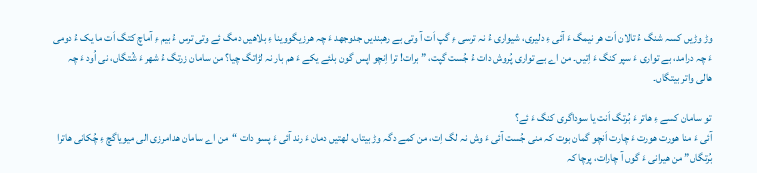وڑ وڑیں کسہ شنگ ءُ تالان اَت ھر نیمگ ءَ آئی ءِ دلیری، شیواری ءُ نہ ترسی ءِ گپ اَت آ وتی بے رھبندیں جدوجھد ءَ چہ ھرزیگووینا ءِ بلاھیں دمگ ئے وتی ترس ءُ بیم ءِ آماچ کتگ اَت ما یک ءُ دومی ءَ چہ درامد، بے تواری ءَ سپر کنگ ءَ اِتیں۔ من اے بے تواری پُروش دات ءُ جُست گپت، ” برات! ترا اِنچو اپس گون بلئے یکے ءَ ھم بار نہ لڑاتگ چیا؟ من سامان زرتگ ءُ شھر ءَ شُتگاں، نی اُود ءَ چہ ھالی واتر بیتگاں۔

تو سامان کسے ءِ ھاتر ءَ بُرتگ اَنت یا سوداگری کنگ ءَ ئے؟
آئی ءَ منا ھورت ھورت ءَ چارت اَنچو گمان بوت کہ منی جُست آئی ءَ وش نہ لگ اِت، من کمے دگہ وڑ بیتاں، لھتیں دمان ءَ رند آئی ءَ پسو دات “من اے سامان ھدامرزی الی میویاگچ ءِ چُکانی ھاترا بُرتگاں” من ھیرانی ءَ گوں آ چارات، پرچا کہ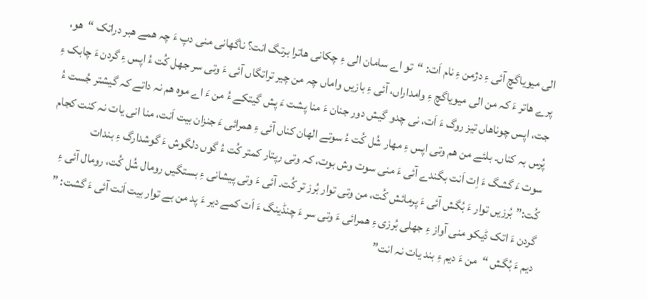الی میویاگچ آئی ءِ دژمن ءِ نام اَت: “تو اے سامان الی ءِ چکانی ھاترا برتگ انت؟ ناگھانی منی دپ ءَ چہ ھمے ھبر دراتک “ھو، پرے ھاتر ءَ کہ من الی میویاگچ ءِ وامداراں، آئی ءِ بازیں واماں چہ من چیر تراتگاں آئی ءَ وتی سر جھل کُت ءُ اپس ءِ گردن ءَ چابک ءِ جت، اپس چوناھاں تیز روگ ءَ اَت، نی چدو گیش دور جنان ءَ منا پشت ءَ پش گیتکے ءُ من ءَ اے موہ ھم نہ داتے کہ گیشتر جُست ءُ پُرس بہ کناں۔ بلئے من ھم وتی اپس ءِ مھار شُل کُت ءُ سوتے الھان کناں آئی ءِ ھمرائی ءَ جنزان بیت اَنت، منا انی یات نہ کنت کجام سوت ءَ گشگ ءَ اِت اَنت بگندے آئی ءَ منی سوت وش بوت، کہ وتی رپتار کمتر کُت ءُ گوں دلگوش ءَ گوشدارگ ءِ بندات کُت:”بُرزیں توار ءَ بُگش آئی ءَ پرمائش کُت، من وتی توار بُرز تر کُت۔ آئی ءَ وتی پیشانی ءِ بستگیں رومال شُل کُت، رومال آئی ءِ گردن ءَ اتک ڈیکو منی آواز ءِ جھلی بُرزی ءِ ھمرائی ءَ وتی سر ءَ چنڈینگ ءَ اَت کمے دیر ءَ پد من بے توار بیت اَنت آئی ءَ گشت: ” دیم ءَ بُگش “من ءَ دیم ءِ بند یات نہ انت”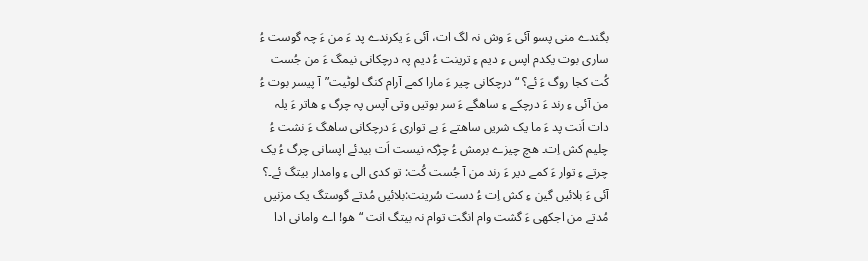بگندے منی پسو آئی ءَ وش نہ لگ ات، آئی ءَ یکرندے پد ءَ من ءَ چہ گوست ءُ ساری بوت یکدم اپس ءِ دیم ءِ ترینت ءُ دیم پہ درچکانی نیمگ ءَ من جُست کُت کجا روگ ءَ ئے؟ “درچکانی چیر ءَ مارا کمے آرام کنگ لوٹیت”آ پیسر بوت ءُ من آئی ءِ رند ءَ درچکے ءِ ساھگے ءَ سر بوتیں وتی آپس پہ چرگ ءِ ھاتر ءَ یلہ دات اَنت پد ءَ ما یک شریں ساھتے ءَ بے تواری ءَ درچکانی ساھگ ءَ نشت ءُ چلیم کش اِت۔ ھچ چیزے برمش ءُ چڑکہ نیست اَت بیدئے اپسانی چرگ ءُ یک چرتے ءِ توار ءَ کمے دیر ءَ رند من آ جُست کُت: تو کدی الی ءِ وامدار بیتگ ئے۔؟ آئی ءَ بلائیں گین ءِ کش اِت ءُ دست سُرینت:بلائیں مُدتے گوستگ یک مزنیں مُدتے من اجکھی ءَ گشت وام انگت توام نہ بیتگ انت “ھو! اے وامانی ادا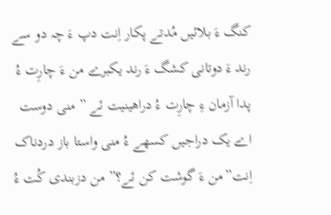کنگ ءَ بلائیں مُدتے پکار اِنت دپ ءَ چہ دو سے رند ءَ دوتانی کشگ ءَ رند یکبرے من ءَ چارِت ءُ پدا آزمان ءِ چارِت ءُ دراھینیت ئے ” منی دوست اے یک دراجیں کسھے ءُ منی واستا باز دردناک اِنت”من ءَ گوشت کن ئے؟” من دزبندی کُت ءُ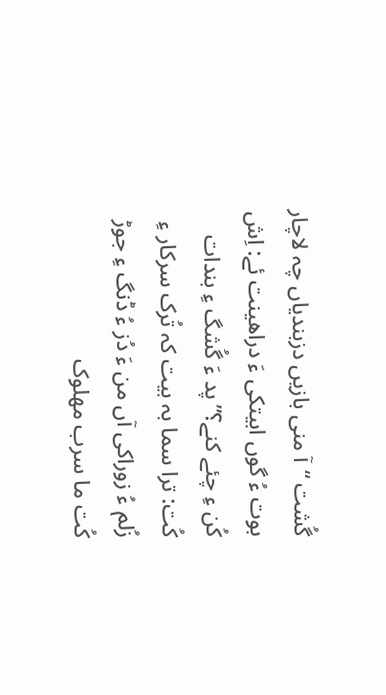گُشت “آ منی بازیں دزبندیاں چہ لاچار بوت ءُ گوں ابیتکی ءَ دراھینت ئے: اِش کُن ءِ چئے کنے؟”پد ءَ گُشگ ءِ بندات کُت: ترا سما بہ بیت کہ تُرک سرکار ءِ زُلم ءُ زوراکی آں من ءَ دُز ءُ ڈنگ ءِ جوڑ کُت ما سرب مھلوک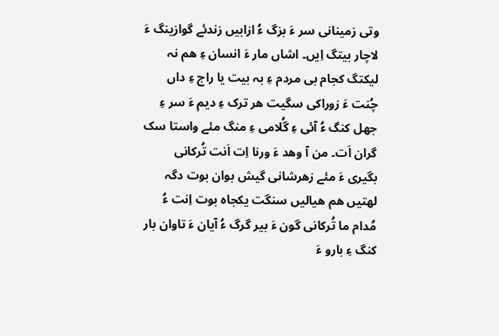وتی زمینانی سر ءَ بزگ ءُ ازابیں زندئے گوازینگ ءَ لاچار بیتگ اِیں۔ اشاں مار ءَ انسان ءِ ھم نہ لیکتگ کجام بی مردم ءِ بہ بیت یا راج ءِ داں چُنت ءَ زوراکی سگیت ھر ترک ءِ دیم ءَ سر ءِ جھل کنگ ءُ آئی ءِ گُلامی ءِ منگ مئے واستا سک گران اَت۔ من آ وھد ءَ ورنا اِت اَنت تُرکانی بگیری ءَ مئے زھرشانی گیش بوان بوت دگہ لھتیں ھم ھیالیں سنگت یکجاہ بوت اِنت ءُ مُدام ما تُرکانی گون ءَ بیر گرگ ءُ آیان ءَ تاوان بار کنگ ءِ بارو ءَ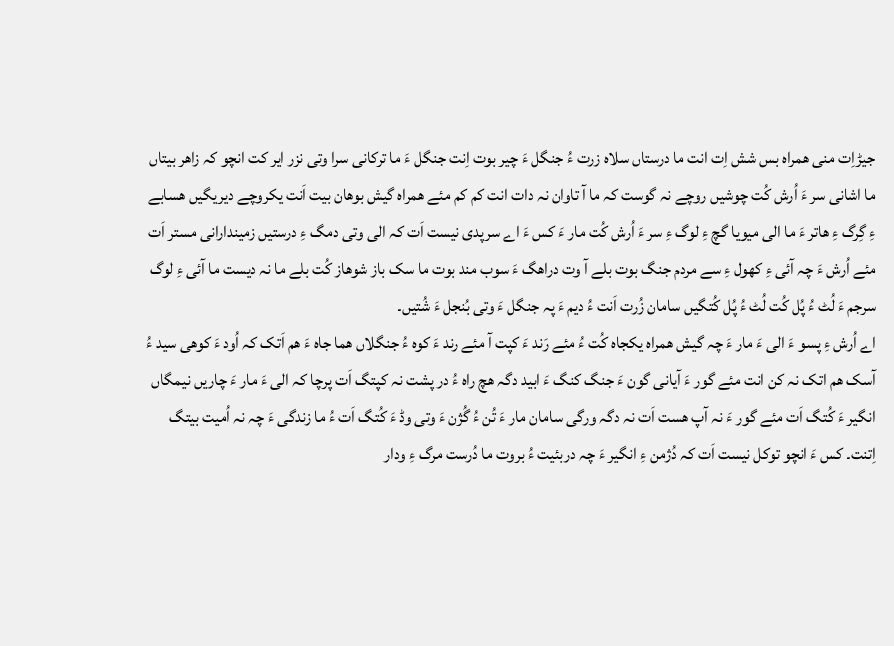جیڑاِت منی ھمراہ بس شش اِت انت ما درستاں سلاہ زرت ءُ جنگل ءَ چیر بوت اِنت جنگل ءَ ما ترکانی سرا وتی نزر ایر کت انچو کہ زاھر بیتاں ما اشانی سر ءَ اُرش کُت چوشیں روچے نہ گوست کہ ما آ تاوان نہ دات انت کم کم مئے ھمراہ گیش بوھان بیت اَنت یکروچے دیریگیں ھسابے ءِ گِرگ ءِ ھاتر ءَ ما الی میویا گچ ءِ لوگ ءِ سر ءَ اُرش کُت مار ءَ کس ءَ اے سرپدی نیست اَت کہ الی وتی دمگ ءِ درستیں زمیندارانی مستر اَت مئے اُرش ءَ چہ آئی ءِ کھول ءِ سے مردم جنگ بوت بلے آ وت دراھگ ءَ سوب مند بوت ما سک باز شوھاز کُت بلے ما نہ دیست ما آئی ءِ لوگ سرجم ءَ لُٹ ءُ پُل کُت لُٹ ءُ پُل کُتگیں سامان زُرت اَنت ءُ دیم ءَ پہ جنگل ءَ وتی بُنجل ءَ شُتیں۔
اے اُرش ءِ پسو ءَ الی ءَ مار ءَ چہ گیش ھمراہ یکجاہ کُت ءُ مئے رَند ءَ کپت آ مئے رند ءَ کوہ ءُ جنگلاں ھما جاہ ءَ ھم اَتک کہ اُود ءَ کوھی سید ءُ آسک ھم اتک نہ کن انت مئے گور ءَ آیانی گون ءَ جنگ کنگ ءَ ابید دگہ ھچ راہ ءُ در پشت نہ کپتگ اَت پرچا کہ الی ءَ مار ءَ چاریں نیمگاں انگیر ءَ کُتگ اَت مئے گور ءَ نہ آپ ھست اَت نہ دگہ ورگی سامان مار ءَ تُن ءُ گُژن ءَ وتی وڈ ءَ کُتگ اَت ءُ ما زندگی ءَ چہ نہ اُمیت بیتگ اِتنت۔ کس ءَ انچو توکل نیست اَت کہ دُژمن ءِ انگیر ءَ چہ دربئیت ءُ بروت ما دُرست مرگ ءِ ودار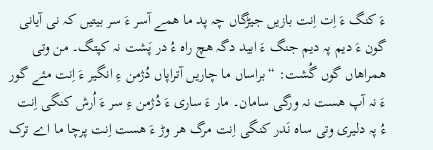ءَ کنگ ءَ اِت اِنت بازیں جیڑگاں چہ پد ما ھمے آسر ءَ سر بیتیں کہ نی آیانی گون ءَ دیم پہ دیم جنگ ءَ ابید دگہ ھچ راہ ءُ در پَشت نہ کپتگ۔ من وتی ھمراھاں گوں گُشت: “براساں ما چاریں آتراپاں دُژمن ءِ انگیر ءَ اِنت مئے گور ءَ نہ آپ ھست نہ ورگی سامان۔ مار ءَ ساری ءَ دُژمن ءِ سر ءَ اُرش کنگی اِنت ءُ پہ دلیری وتی ساہ نَدر کنگی اِنت مرگ ھر وڑ ءَ ھست اِنت پرچا ما اے ترک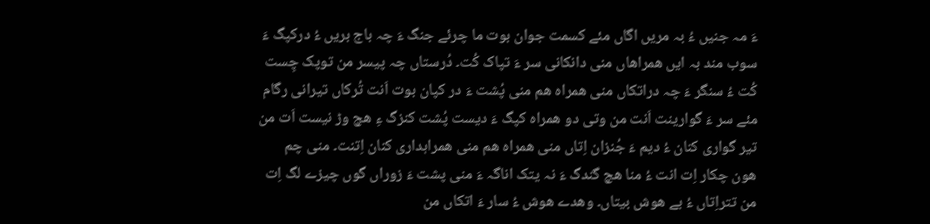ءَ مہ جنیں ءُ بہ مریں اگاں مئے کسمت جوان بوت ما چرئے جنگ ءَ چہ باج بریں ءُ درکپگ ءَ سوب مند بہ ایں ھمراھاں منی دانکانی سر ءَ تپاک کُت۔ دُرستاں چہ پیسر من توپک چِست کُت ءُ سنگر ءَ چہ دراتکاں منی ھمراہ ھم منی پُشت ءَ در کپان بوت اَنت تُرکاں تیرانی رگام مئے سر ءَ گوارینت اَنت من وتی دو ھمراہ کپگ ءَ دیست پُشت کنزگ ءِ ھچ وڑ نیست اَت من تیر گواری کنان ءُ دیم ءَ جُنزان اِتاں منی ھمراہ ھم منی ھمراہداری کنان اِتنت۔ منی چم ھون چکار اِت انت ءُ منا ھچ گندگ ءَ نہ یتک اناگہ ءَ منی پشت ءَ زوراں گوں چیزے لگ اِت من تتراِتاں ءُ بے ھوش بیتاں۔ وھدے ھوش ءُ سار ءَ اتکاں من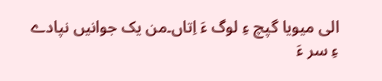الی میویا گپچ ءِ لوگ ءَ اِتاں۔من یک جوانیں نپادے ءِ سر ءَ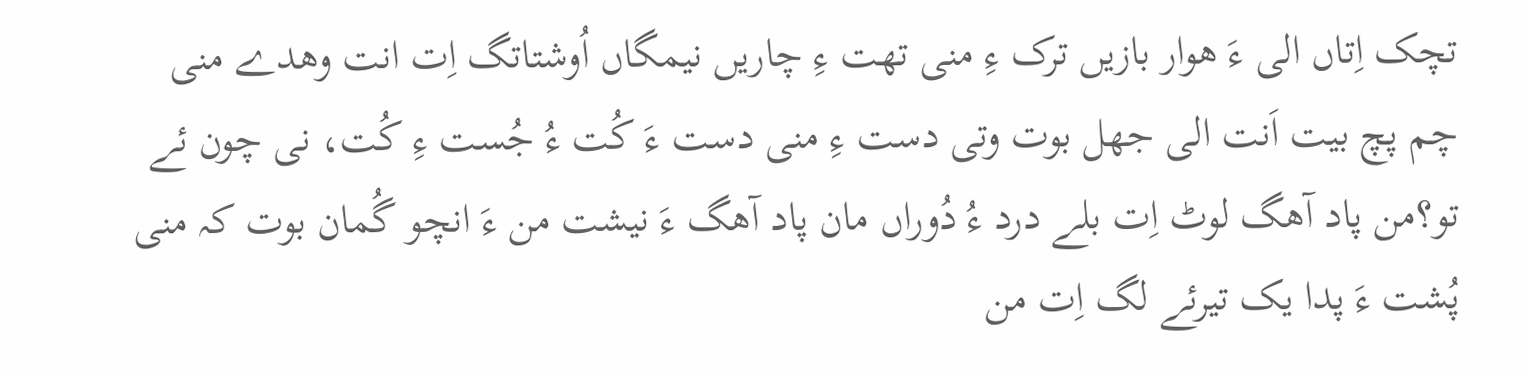تچک اِتاں الی ءَ ھوار بازیں ترک ءِ منی تھت ءِ چاریں نیمگاں اُوشتاتگ اِت انت وھدے منی چم پچ بیت اَنت الی جھل بوت وتی دست ءِ منی دست ءَ کُت ءُ جُست ءِ کُت، نی چون ئے تو؟من پاد آھگ لوٹ اِت بلے درد ءُ دُوراں مان پاد آھگ ءَ نیشت من ءَ انچو گُمان بوت کہ منی پُشت ءَ پدا یک تیرئے لگ اِت من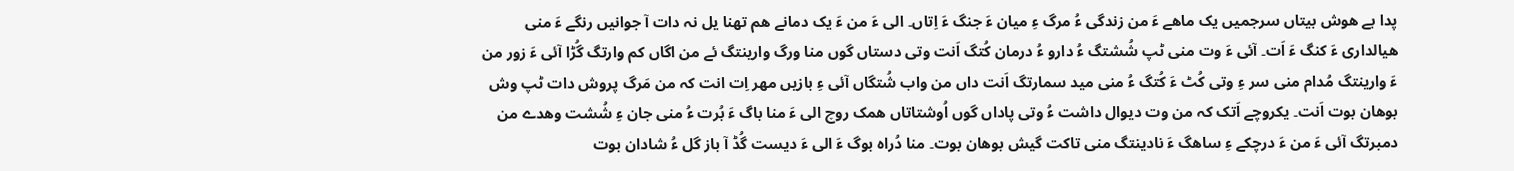پدا بے ھوش بیتاں سرجمیں یک ماھے ءَ من زندگی ءُ مرگ ءِ میان ءَ جنگ ءَ اِتاں۔ الی ءَ من ءَ یک دمانے ھم تھنا یل نہ دات آ جوانیں رنگے ءَ منی ھیالداری ءَ کنگ ءَ اَت۔ آئی ءَ وت منی ٹپ شُشتگ ءُ دارو ءُ درمان کُتگ اَنت وتی دستاں گوں منا ورگ وارینتگ ئے من اگاں کم وارتگ گُڑا آئی ءَ زور من ءَ وارینتگ مُدام منی سر ءِ وتی کُٹ ءَ کُتگ ءُ منی مید سمارتگ اَنت داں من واب شُتگاں آئی ءِ بازیں مھر اِت انت کہ من مَرگ پروش دات ٹپ وش بوھان بوت اَنت۔ یکروچے اَتک کہ من وت دیوال داشت ءُ وتی پاداں گوں اُوشتاتاں ھمک روچ الی ءَ منا باگ ءَ بُرت ءُ منی جان ءِ شُشت وھدے من دمبرتگ آئی ءَ من ءَ درچکے ءِ ساھگ ءَ نادینتگ منی تاکت گیش بوھان بوت۔ منا دُراہ بوگ ءَ الی ءَ دیست گُڈ آ باز گل ءُ شادان بوت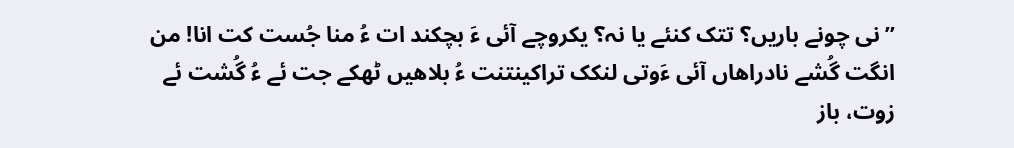” نی چونے باریں؟ تتک کنئے یا نہ؟ یکروچے آئی ءَ بچکند ات ءُ منا جُست کت انا! من انگت گُشے نادراھاں آئی ءَوتی لنکک تراکینتنت ءُ بلاھیں ٹھکے جت ئے ءُ گُشت ئے زوت، باز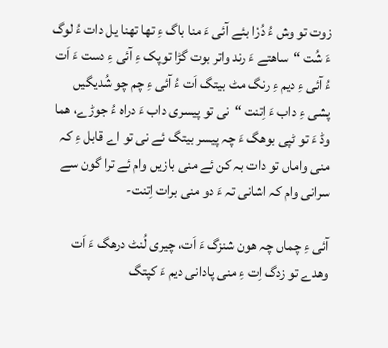زوت تو وش ءُ دُرْا بئے آئی ءَ منا باگ ءِ تھا تھنا یل دات ءُ لوگ ءَ شُت “ساھتے ءَ رند واتر بوت گڑا توپک ءِ آئی ءِ دست ءَ اَت ءُ آئی ءِ دیم ءِ رنگ مٹ بیتگ اَت ءُ آئی ءِ چم چو شُدیگیں پشی ءِ داب ءَ اِتنت “نی تو پیسری داب ءَ دراہ ءُ جوڑے، ھما وڈ ءَ تو ٹپی بوھگ ءَ چہ پیسر بیتگ ئے نی تو اے قابل ءِ کہ منی واماں تو دات بہ کن ئے منی بازیں وام ئے ترا گون سے سرانی وام کہ اشانی تہ ءَ دو منی برات اِتنت-

آئی ءِ چماں چہ ھون شنزگ ءَ اَت، چیری لُنٹ درھگ ءَ اَت وھدے تو زدگ اِت ءِ منی پادانی دیم ءَ کپتگ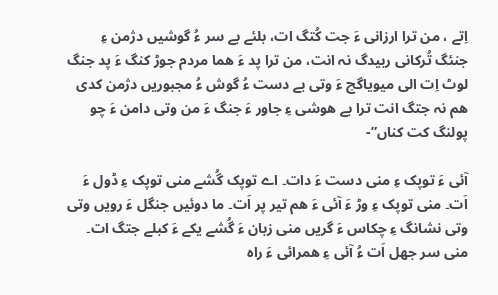اِتے ، من ترا ارزانی ءَ جت کُتگ ات، بلئے بے سر ءُ گوشیں دژمن ءِ جنئگ تُرکانی ربیدگ نہ انت، من ترا پد ءَ ھما مردم جوڑ کنگ ءَ پد جنگ لوٹ اِت الی میویاگچ ءَ وتی بے دست ءُ گوش ءُ مجبوریں دژمن کدی ھم نہ جتگ انت ترا بے ھوشی ءِ جاور ءَ جنگ ءَ من وتی دامن ءَ چو پولنگ کت کناں”-

آئی ءَ توپک ءِ منی دست ءَ دات۔ اے توپک گُشے منی توپک ءِ ڈول ءَ اَت۔ منی توپک ءِ وڑ ءَ آئی ءَ ھم تیر پر اَت۔ ما دوئیں جنگل ءَ رویں وتی وتی نشانگ ءِ چکاس ءَ گریں منی زبان ءَ گُشے یکے ءَ کبلے جتگ ات۔ منی سر جھل اَت ءُ آئی ءِ ھمرائی ءَ راہ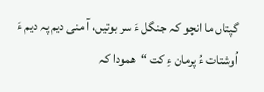گپتاں ما انچو کہ جنگل ءَ سر بوتیں، آ منی دیم پہ دیم ءَ اُوشتات ءُ پرمان ءِ کت “ھمودا کہ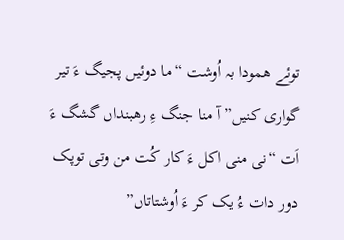توئے ھمودا بہ اُوشت “ما دوئیں پجیگ ءَ تیر گواری کنیں” آ منا جنگ ءِ رھبنداں گشگ ءَ اَت “نی منی اکل ءَ کار کُت من وتی توپک دور دات ءُ یک کر ءَ اُوشتاتاں”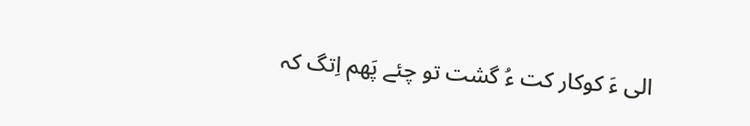الی ءَ کوکار کت ءُ گشت تو چئے پَھم اِتگ کہ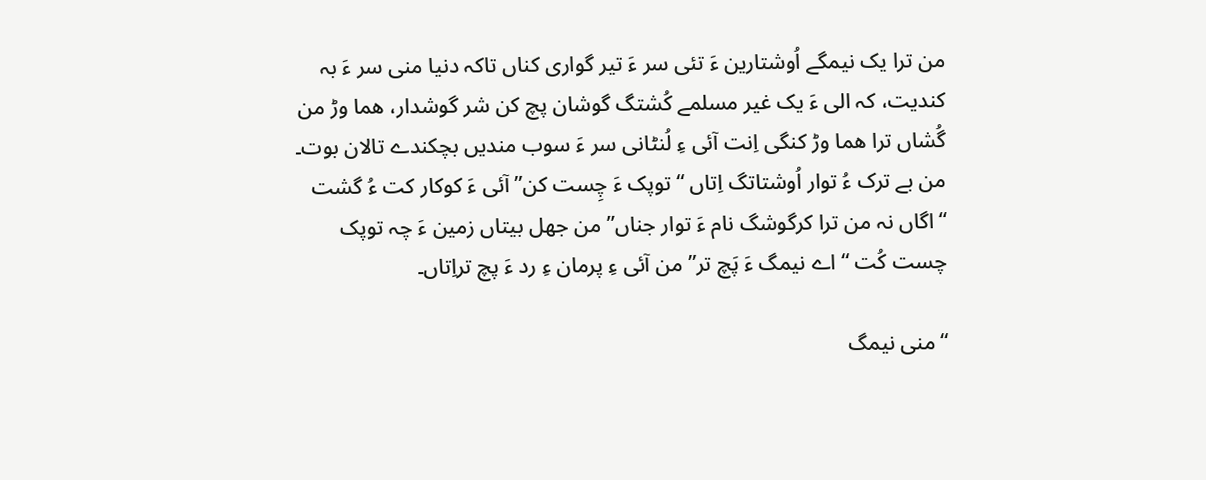من ترا یک نیمگے اُوشتارین ءَ تئی سر ءَ تیر گواری کناں تاکہ دنیا منی سر ءَ بہ کندیت، کہ الی ءَ یک غیر مسلمے کُشتگ گوشان پچ کن شر گوشدار، ھما وڑ من گُشاں ترا ھما وڑ کنگی اِنت آئی ءِ لُنٹانی سر ءَ سوب مندیں بچکندے تالان بوت۔ من بے ترک ءُ توار اُوشتاتگ اِتاں “توپک ءَ چِست کن” آئی ءَ کوکار کت ءُ گشت “اگاں نہ من ترا کرگوشگ نام ءَ توار جناں”من جھل بیتاں زمین ءَ چہ توپک چست کُت “اے نیمگ ءَ پَچ تر” من آئی ءِ پرمان ءِ رد ءَ پچ تراِتاں۔

“منی نیمگ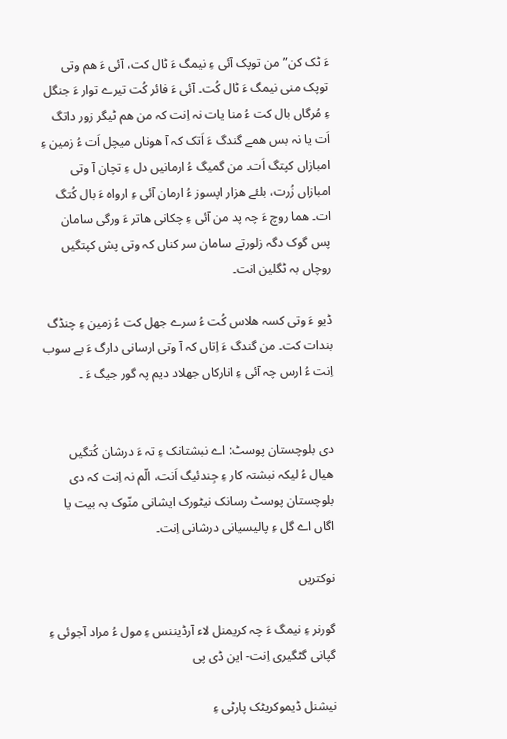ءَ ٹک کن” من توپک آئی ءِ نیمگ ءَ ٹال کت، آئی ءَ ھم وتی توپک منی نیمگ ءَ ٹال کُت۔ آئی ءَ فائر کُت تیرے توار ءَ جنگل ءِ مُرگاں بال کت ءُ منا یات نہ اِنت کہ من ھم ٹیگر زور داتگ اَت یا نہ بس ھمے گندگ ءَ اَتک کہ آ ھوناں میچل اَت ءُ زمین ءِ امبازاں کپتگ اَت۔ من گمیگ ءُ ارمانیں دل ءِ تچان آ وتی امبازاں زُرت، بلئے ھزار اپسوز ءُ ارمان آئی ءِ ارواہ ءَ بال کُتگ ات۔ ھما روچ ءَ چہ پد من آئی ءِ چکانی ھاتر ءَ ورگی سامان پس گوک دگہ زلورتے سامان سر کناں کہ وتی پش کپتگیں روچاں بہ ٹگلین انت۔

ڈیو ءَ وتی کسہ ھلاس کُت ءُ سرے جھل کت ءُ زمین ءِ چنڈگ بندات کت۔ من گندگ ءَ اِتاں کہ آ وتی ارسانی دارگ ءَ بے سوب اِنت ءُ ارس چہ آئی ءِ انارکاں جھلاد دیم پہ گور جیگ ءَ ۔


دی بلوچستان پوسٹ: اے نبشتانک ءِ تہ ءَ درشان کُتگیں ھیال ءُ لیکہ نبشتہ کار ءِ جِندئیگ اَنت، الّم نہ اِنت کہ دی بلوچستان پوسٹ رسانک نیٹورک ایشانی منّوک بہ بیت یا اگاں اے گل ءِ پالیسیانی درشانی اِنت۔

نوکتریں

گورنر ءِ نیمگ ءَ چہ کریمنل لاء آرڈیننس ءِ مول ءُ مراد آجوئی ءِ گپانی گٹگیری اِنت- این ڈی پی

نیشنل ڈیموکریٹک پارٹی ءِ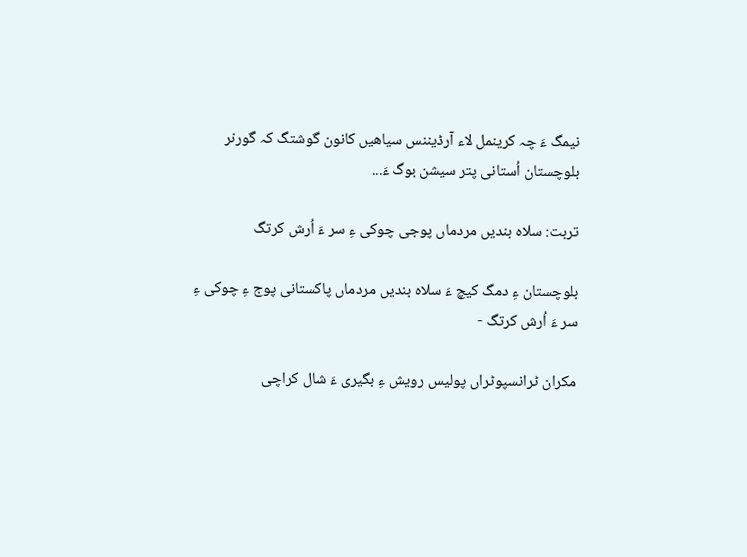نیمگ ءَ چہ کرینمل لاء آرڈیننس سیاھیں کانون گوشتگ کہ گورنر بلوچستان اُستانی پتر سیشن بوگ ءَ...

تربت: سلاہ بندیں مردماں پوجی چوکی ءِ سر ءَ اُرش کرتگ

بلوچستان ءِ دمگ کیچ ءَ سلاہ بندیں مردماں پاکستانی پوج ءِ چوکی ءِ سر ءَ اُرش کرتگ -

مکران ٹرانسپوٹراں پولیس رویش ءِ بگیری ءَ شال کراچی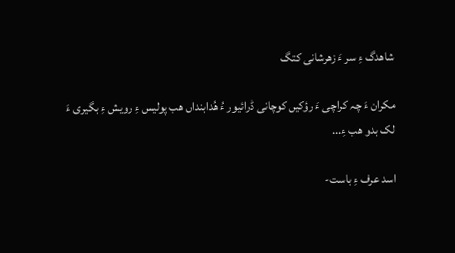شاھدگ ءِ سر ءَ زھرشانی کتگ

مکران ءَ چہ کراچی ءَ رؤکیں کوچانی ڈرائیور ءُ ھُدابنداں ھب پولیس ءِ رویش ءِ بگیری ءَ لک بدو ھب ءِ...

اسد عرف ءِ باست-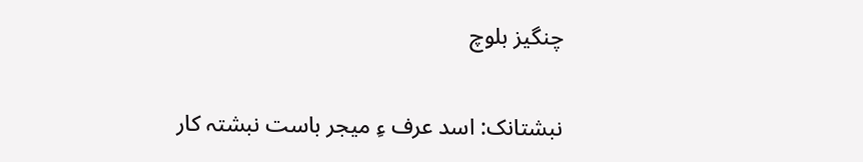چنگیز بلوچ

نبشتانک: اسد عرف ءِ میجر باست نبشتہ کار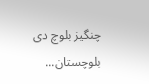چنگیز بلوچ دی بلوچستان...